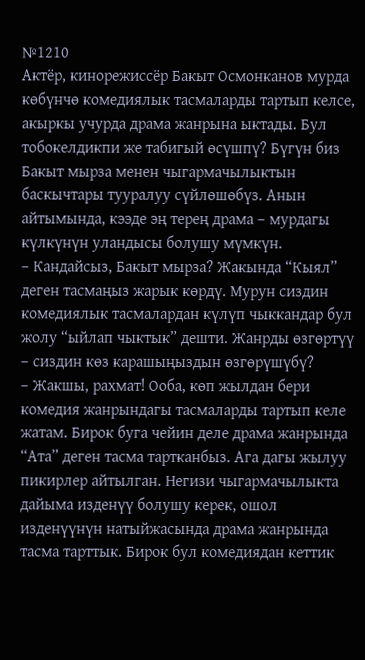№1210
Актёр, кинорежиссёр Бакыт Осмонканов мурда көбүнчө комедиялык тасмаларды тартып келсе, акыркы учурда драма жанрына ыктады. Бул тобокелдикпи же табигый өсүшпү? Бүгүн биз Бакыт мырза менен чыгармачылыктын баскычтары тууралуу сүйлөшөбүз. Анын айтымында, кээде эң терең драма – мурдагы күлкүнүн уландысы болушу мүмкүн.
– Кандайсыз, Бакыт мырза? Жакында “Кыял” деген тасмаңыз жарык көрдү. Мурун сиздин комедиялык тасмалардан күлүп чыккандар бул жолу “ыйлап чыктык” дешти. Жанрды өзгөртүү – сиздин көз карашыңыздын өзгөрүшүбү?
– Жакшы, рахмат! Ооба, көп жылдан бери комедия жанрындагы тасмаларды тартып келе жатам. Бирок буга чейин деле драма жанрында “Ата” деген тасма тартканбыз. Ага дагы жылуу пикирлер айтылган. Негизи чыгармачылыкта дайыма изденүү болушу керек, ошол изденүүнүн натыйжасында драма жанрында тасма тарттык. Бирок бул комедиядан кеттик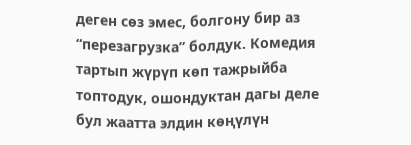деген сөз эмес, болгону бир аз “перезагрузка” болдук. Комедия тартып жүрүп көп тажрыйба топтодук, ошондуктан дагы деле бул жаатта элдин көңүлүн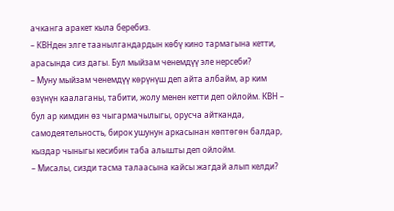ачканга аракет кыла беребиз.
– КВНден элге таанылгандардын көбү кино тармагына кетти, арасында сиз дагы. Бул мыйзам ченемдүү эле нерсеби?
– Муну мыйзам ченемдүү көрүнүш деп айта албайм, ар ким өзүнүн каалаганы, табити, жолу менен кетти деп ойлойм. КВН – бул ар кимдин өз чыгармачылыгы, орусча айтканда, самодеятельность, бирок ушунун аркасынан көптөгөн балдар, кыздар чыныгы кесибин таба алышты деп ойлойм.
– Мисалы, сизди тасма талаасына кайсы жагдай алып келди?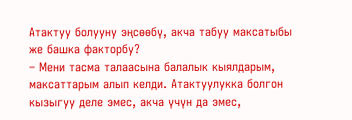Атактуу болууну эңсөөбү, акча табуу максатыбы же башка факторбу?
– Мени тасма талаасына балалык кыялдарым, максаттарым алып келди. Атактуулукка болгон кызыгуу деле эмес, акча үчүн да эмес,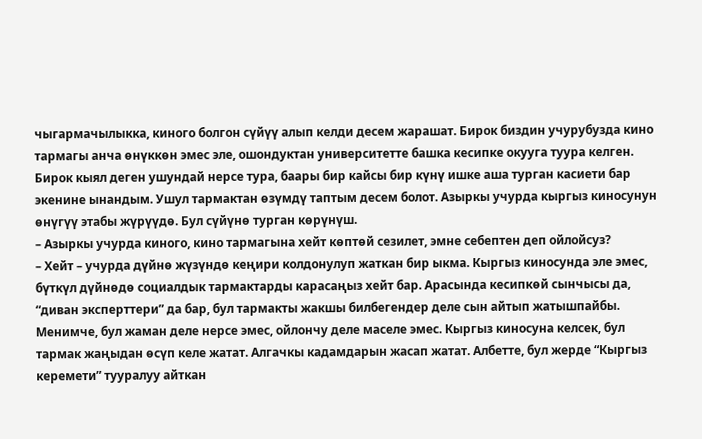чыгармачылыкка, киного болгон сүйүү алып келди десем жарашат. Бирок биздин учурубузда кино тармагы анча өнүккөн эмес эле, ошондуктан университетте башка кесипке окууга туура келген. Бирок кыял деген ушундай нерсе тура, баары бир кайсы бир күнү ишке аша турган касиети бар экенине ынандым. Ушул тармактан өзүмдү таптым десем болот. Азыркы учурда кыргыз киносунун өнүгүү этабы жүрүүдө. Бул сүйүнө турган көрүнүш.
– Азыркы учурда киного, кино тармагына хейт көптөй сезилет, эмне себептен деп ойлойсуз?
– Хейт – учурда дүйнө жүзүндө кеңири колдонулуп жаткан бир ыкма. Кыргыз киносунда эле эмес, бүткүл дүйнөдө социалдык тармактарды карасаңыз хейт бар. Арасында кесипкөй сынчысы да, “диван эксперттери” да бар, бул тармакты жакшы билбегендер деле сын айтып жатышпайбы. Менимче, бул жаман деле нерсе эмес, ойлончу деле маселе эмес. Кыргыз киносуна келсек, бул тармак жаңыдан өсүп келе жатат. Алгачкы кадамдарын жасап жатат. Албетте, бул жерде “Кыргыз керемети” тууралуу айткан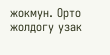жокмун. Орто жолдогу узак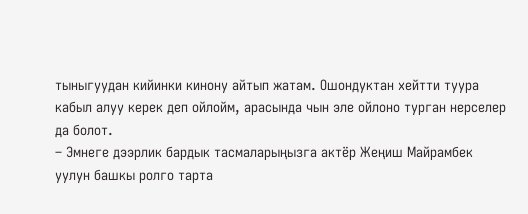тыныгуудан кийинки кинону айтып жатам. Ошондуктан хейтти туура кабыл алуу керек деп ойлойм, арасында чын эле ойлоно турган нерселер да болот.
– Эмнеге дээрлик бардык тасмаларыңызга актёр Жеңиш Майрамбек уулун башкы ролго тарта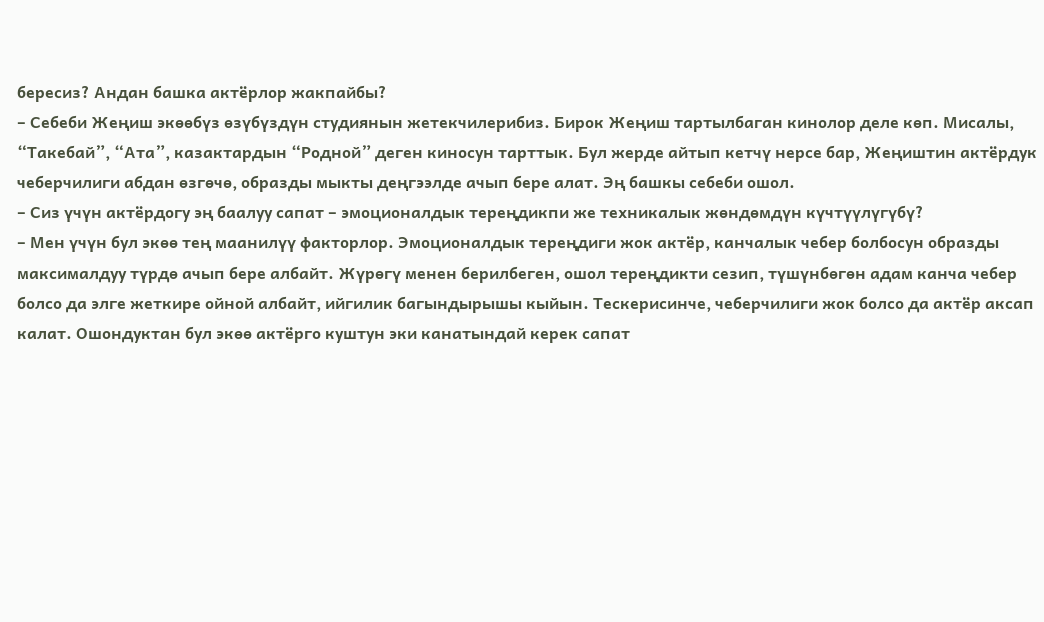бересиз? Андан башка актёрлор жакпайбы?
– Себеби Жеңиш экөөбүз өзүбүздүн студиянын жетекчилерибиз. Бирок Жеңиш тартылбаган кинолор деле көп. Мисалы, “Такебай”, “Ата”, казактардын “Родной” деген киносун тарттык. Бул жерде айтып кетчү нерсе бар, Жеңиштин актёрдук чеберчилиги абдан өзгөчө, образды мыкты деңгээлде ачып бере алат. Эң башкы себеби ошол.
– Сиз үчүн актёрдогу эң баалуу сапат – эмоционалдык тереңдикпи же техникалык жөндөмдүн күчтүүлүгүбү?
– Мен үчүн бул экөө тең маанилүү факторлор. Эмоционалдык тереңдиги жок актёр, канчалык чебер болбосун образды максималдуу түрдө ачып бере албайт. Жүрөгү менен берилбеген, ошол тереңдикти сезип, түшүнбөгөн адам канча чебер болсо да элге жеткире ойной албайт, ийгилик багындырышы кыйын. Тескерисинче, чеберчилиги жок болсо да актёр аксап калат. Ошондуктан бул экөө актёрго куштун эки канатындай керек сапат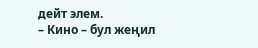дейт элем.
– Кино – бул жеңил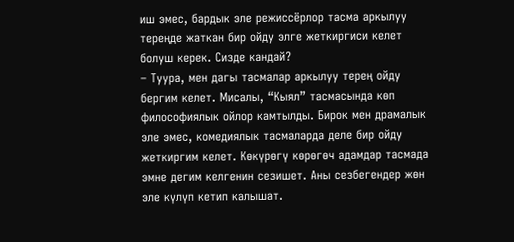иш эмес, бардык эле режиссёрлор тасма аркылуу тереңде жаткан бир ойду элге жеткиргиси келет болуш керек. Сизде кандай?
– Туура, мен дагы тасмалар аркылуу терең ойду бергим келет. Мисалы, “Кыял” тасмасында көп философиялык ойлор камтылды. Бирок мен драмалык эле эмес, комедиялык тасмаларда деле бир ойду жеткиргим келет. Көкүрөгү көрөгөч адамдар тасмада эмне дегим келгенин сезишет. Аны сезбегендер жөн эле күлүп кетип калышат.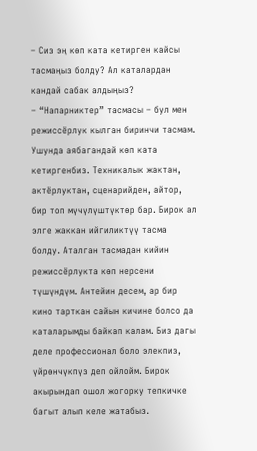– Сиз эң көп ката кетирген кайсы тасмаңыз болду? Ал каталардан кандай сабак алдыңыз?
– “Напарниктер” тасмасы – бул мен режиссёрлук кылган биринчи тасмам. Ушунда аябагандай көп ката кетиргенбиз. Техникалык жактан, актёрлуктан, сценарийден, айтор, бир топ мүчүлүштүктөр бар. Бирок ал элге жаккан ийгиликтүү тасма болду. Аталган тасмадан кийин режиссёрлукта көп нерсени түшүндүм. Антейин десем, ар бир кино тарткан сайын кичине болсо да каталарымды байкап калам. Биз дагы деле профессионал боло элекпиз, үйрөнчүкпүз деп ойлойм. Бирок акырындап ошол жогорку тепкичке багыт алып келе жатабыз.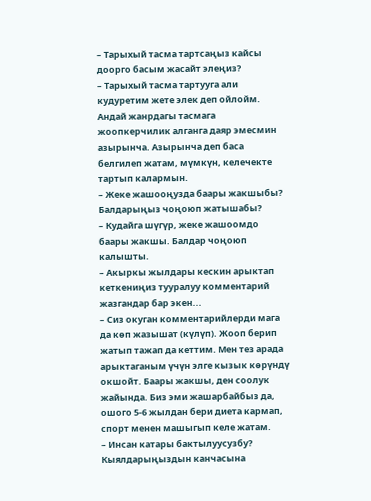– Тарыхый тасма тартсаңыз кайсы доорго басым жасайт элеңиз?
– Тарыхый тасма тартууга али кудуретим жете элек деп ойлойм. Андай жанрдагы тасмага жоопкерчилик алганга даяр эмесмин азырынча. Азырынча деп баса белгилеп жатам, мүмкүн, келечекте тартып калармын.
– Жеке жашооңузда баары жакшыбы? Балдарыңыз чоңоюп жатышабы?
– Кудайга шүгүр, жеке жашоомдо баары жакшы. Балдар чоңоюп калышты.
– Акыркы жылдары кескин арыктап кеткениңиз тууралуу комментарий жазгандар бар экен...
– Сиз окуган комментарийлерди мага да көп жазышат (күлүп). Жооп берип жатып тажап да кеттим. Мен тез арада арыктаганым үчүн элге кызык көрүндү окшойт. Баары жакшы, ден соолук жайында. Биз эми жашарбайбыз да, ошого 5-6 жылдан бери диета кармап, спорт менен машыгып келе жатам.
– Инсан катары бактылуусузбу? Кыялдарыңыздын канчасына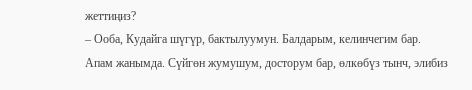жеттиңиз?
– Ооба, Кудайга шүгүр, бактылуумун. Балдарым, келинчегим бар. Апам жанымда. Сүйгөн жумушум, досторум бар, өлкөбүз тынч, элибиз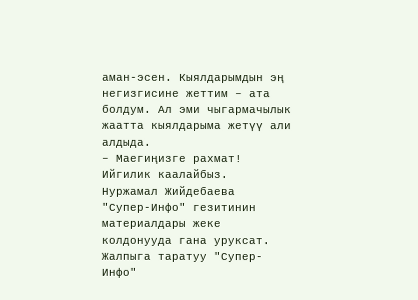аман-эсен. Кыялдарымдын эң негизгисине жеттим – ата болдум. Ал эми чыгармачылык жаатта кыялдарыма жетүү али алдыда.
– Маегиңизге рахмат! Ийгилик каалайбыз.
Нуржамал Жийдебаева
"Супер-Инфо" гезитинин материалдары жеке колдонууда гана уруксат. Жалпыга таратуу "Супер-Инфо"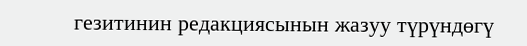гезитинин редакциясынын жазуу түрүндөгү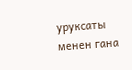уруксаты менен гана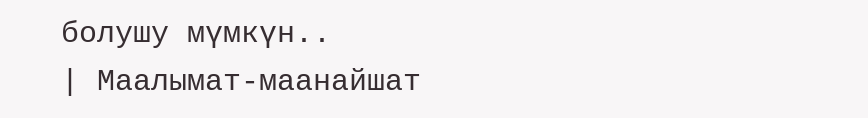болушу мүмкүн..
| Маалымат-маанайшат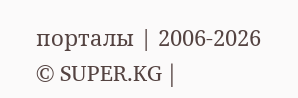порталы | 2006-2026 © SUPER.KG |